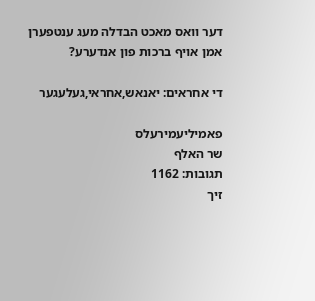דער וואס מאכט הבדלה מעג ענטפערן אמן אויף ברכות פון אנדערע?

די אחראים: יאנאש,אחראי,געלעגער

פאמיליעמירעלס
שר האלף
תגובות: 1162
זיך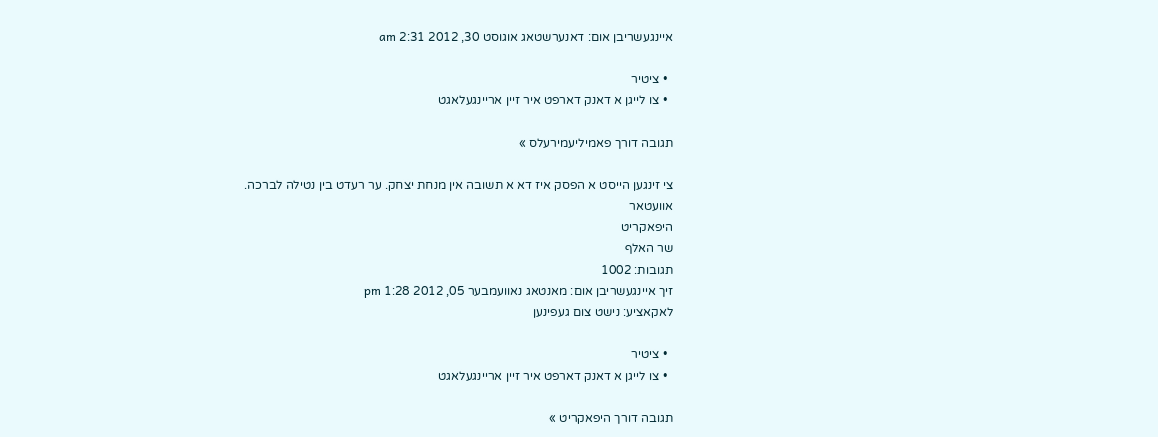איינגעשריבן אום: דאנערשטאג אוגוסט 30, 2012 2:31 am

  • ציטיר
  • צו לייגן א דאנק דארפט איר זיין אריינגעלאגט

תגובה דורך פאמיליעמירעלס »

צי זינגען הייסט א הפסק איז דא א תשובה אין מנחת יצחק. ער רעדט בין נטילה לברכה.
אוועטאר
היפאקריט
שר האלף
תגובות: 1002
זיך איינגעשריבן אום: מאנטאג נאוועמבער 05, 2012 1:28 pm
לאקאציע: נישט צום געפינען

  • ציטיר
  • צו לייגן א דאנק דארפט איר זיין אריינגעלאגט

תגובה דורך היפאקריט »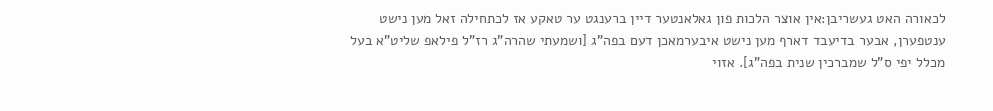לכאורה האט געשריבן:אין אוצר הלכות פון גאלאנטער דיין ברענגט ער טאקע אז לכתחילה זאל מען נישט ענטפערן, אבער בדיעבד דארף מען נישט איבערמאכן דעם בפה"ג [ושמעתי שהרה"ג רז"ל פילאפ שליט"א בעל מכלל יפי ס"ל שמברכין שנית בפה"ג]. אזוי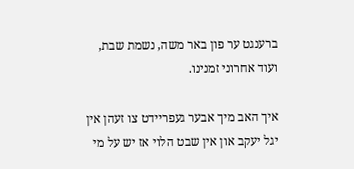ברענגט ער פון באר משה, נשמת שבת, ועוד אחרוני זמנינו.

איך האב מיך אבער געפריידט צו זעהן אין יגל יעקב און אין שבט הלוי אז יש על מי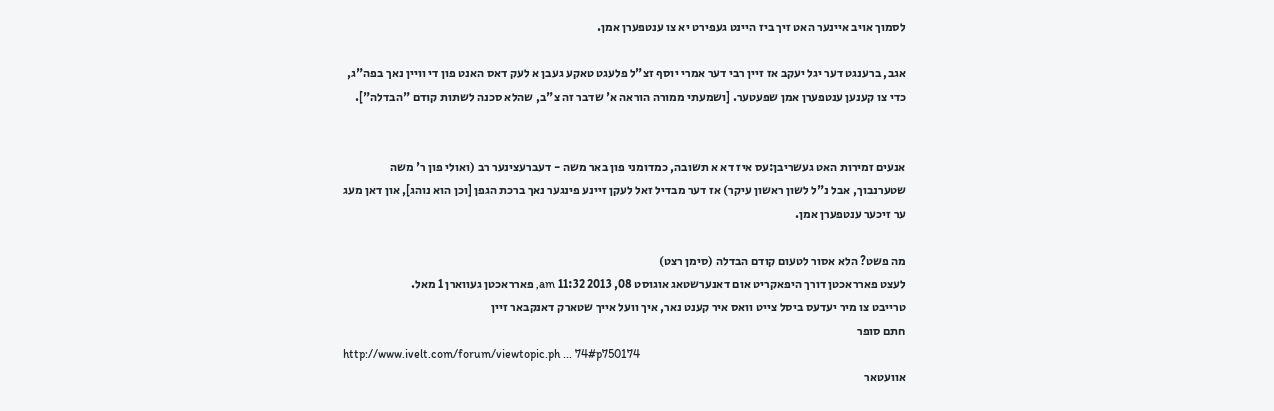לסמוך אויב איינער האט זיך ביז היינט געפירט יא צו ענטפערן אמן.

אגב, ברענגט דער יגל יעקב אז זיין רבי דער אמרי יוסף זצ"ל פלעגט טאקע געבן א לעק דאס האנט פון די וויין נאך בפה"ג, כדי צו קענען ענטפערן אמן שפעטער. [ושמעתי ממורה הוראה א' שדבר זה צ"ב, שהלא סכנה לשתות קודם "הבדלה"].


אנעים זמירות האט געשריבן:עס איז דא א תשובה, כמדומני פון באר משה - דעברעצינער רב (ואולי פון ר' משה שטערנבוך, אבל נ"ל לשון ראשון עיקר) אז דער מבדיל זאל לעקן זיינע פינגער נאך ברכת הגפן [וכן הוא נוהג], און דאן מעג ער זיכער ענטפערן אמן.

מה פשט? הלא אסור לטעום קודם הבדלה (סימן רצט)
לעצט פארראכטן דורך היפאקריט אום דאנערשטאג אוגוסט 08, 2013 11:32 am, פארראכטן געווארן 1 מאל.
טרייבט צו מיר יעדעס ביסל צייט וואס איר קענט נאר, איך וועל אייך שטארק דאנקבאר זיין
חתם סופר
http://www.ivelt.com/forum/viewtopic.ph ... 74#p750174
אוועטאר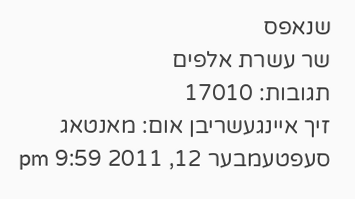שנאפס
שר עשרת אלפים
תגובות: 17010
זיך איינגעשריבן אום: מאנטאג סעפטעמבער 12, 2011 9:59 pm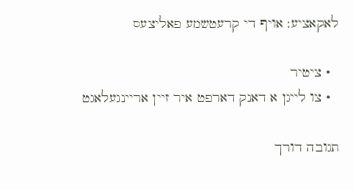לאקאציע: אויף די קרעטשמע פאליצעס

  • ציטיר
  • צו לייגן א דאנק דארפט איר זיין אריינגעלאגט

תגובה דורך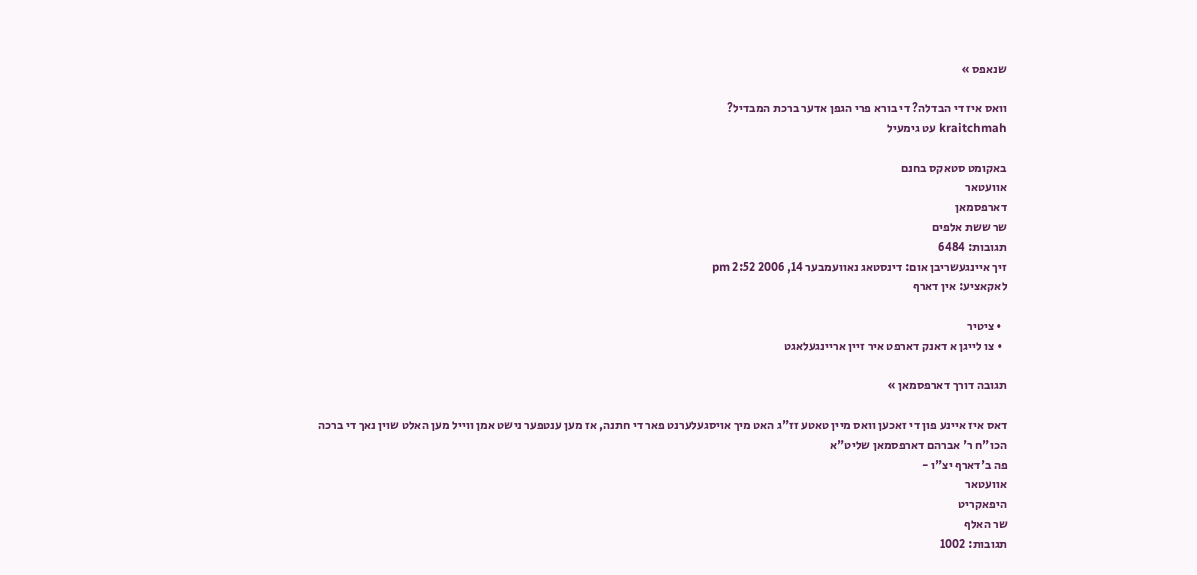שנאפס »

וואס איז די הבדלה? די בורא פרי הגפן אדער ברכת המבדיל?
kraitchmah עט גימעיל

באקומט סטאקס בחנם
אוועטאר
דארפסמאן
שר ששת אלפים
תגובות: 6484
זיך איינגעשריבן אום: דינסטאג נאוועמבער 14, 2006 2:52 pm
לאקאציע: אין דארף

  • ציטיר
  • צו לייגן א דאנק דארפט איר זיין אריינגעלאגט

תגובה דורך דארפסמאן »

דאס איז איינע פון די זאכען וואס מיין טאטע זז"ג האט מיך אויסגעלערנט פאר די חתנה, אז מען ענטפער נישט אמן ווייל מען האלט שוין נאך די ברכה
הכו"ח ר' אברהם דארפסמאן שליט"א
פה ב'דארף יצ"ו -
אוועטאר
היפאקריט
שר האלף
תגובות: 1002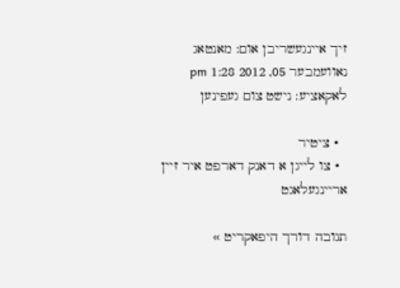זיך איינגעשריבן אום: מאנטאג נאוועמבער 05, 2012 1:28 pm
לאקאציע: נישט צום געפינען

  • ציטיר
  • צו לייגן א דאנק דארפט איר זיין אריינגעלאגט

תגובה דורך היפאקריט »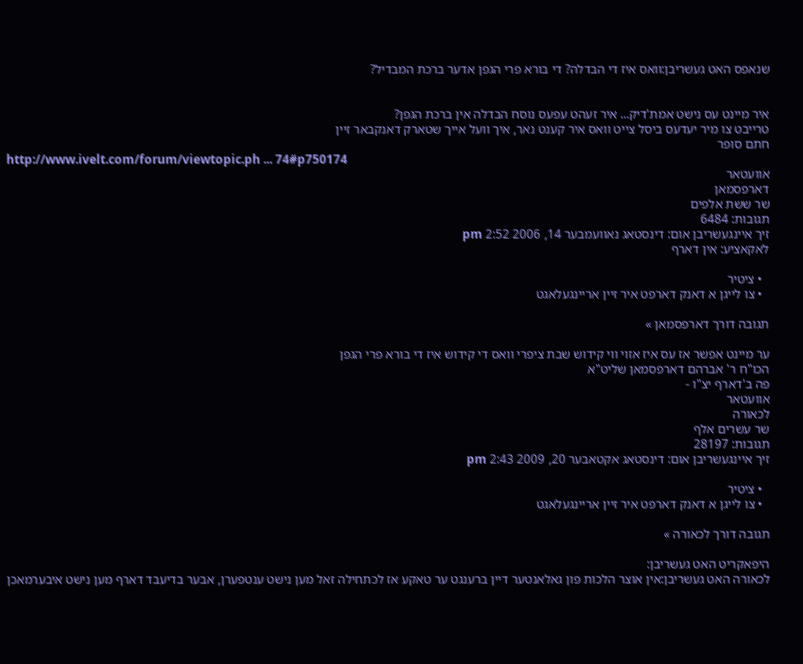שנאפס האט געשריבן:וואס איז די הבדלה? די בורא פרי הגפן אדער ברכת המבדיל?


איר מיינט עס נישט אמת'דיק... איר זעהט עפעס נוסח הבדלה אין ברכת הגפן?
טרייבט צו מיר יעדעס ביסל צייט וואס איר קענט נאר, איך וועל אייך שטארק דאנקבאר זיין
חתם סופר
http://www.ivelt.com/forum/viewtopic.ph ... 74#p750174
אוועטאר
דארפסמאן
שר ששת אלפים
תגובות: 6484
זיך איינגעשריבן אום: דינסטאג נאוועמבער 14, 2006 2:52 pm
לאקאציע: אין דארף

  • ציטיר
  • צו לייגן א דאנק דארפט איר זיין אריינגעלאגט

תגובה דורך דארפסמאן »

ער מיינט אפשר אז עס איז אזוי ווי קידוש שבת ציפרי וואס די קידוש איז די בורא פרי הגפן
הכו"ח ר' אברהם דארפסמאן שליט"א
פה ב'דארף יצ"ו -
אוועטאר
לכאורה
שר עשרים אלף
תגובות: 28197
זיך איינגעשריבן אום: דינסטאג אקטאבער 20, 2009 2:43 pm

  • ציטיר
  • צו לייגן א דאנק דארפט איר זיין אריינגעלאגט

תגובה דורך לכאורה »

היפאקריט האט געשריבן:
לכאורה האט געשריבן:אין אוצר הלכות פון גאלאנטער דיין ברענגט ער טאקע אז לכתחילה זאל מען נישט ענטפערן, אבער בדיעבד דארף מען נישט איבערמאכן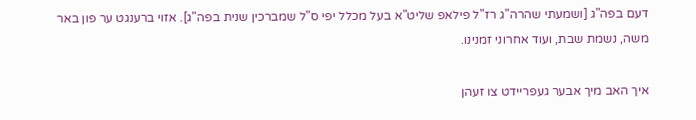דעם בפה"ג [ושמעתי שהרה"ג רז"ל פילאפ שליט"א בעל מכלל יפי ס"ל שמברכין שנית בפה"ג]. אזוי ברענגט ער פון באר משה, נשמת שבת, ועוד אחרוני זמנינו.

איך האב מיך אבער געפריידט צו זעהן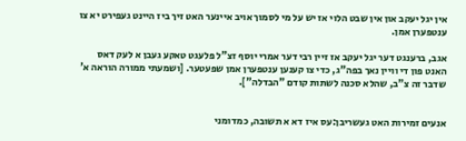אין יגל יעקב און אין שבט הלוי אז יש על מי לסמוך אויב איינער האט זיך ביז היינט געפירט יא צו ענטפערן אמן.

אגב, ברענגט דער יגל יעקב אז זיין רבי דער אמרי יוסף זצ"ל פלעגט טאקע געבן א לעק דאס האנט פון די וויין נאך בפה"ג, כדי צו קענען ענטפערן אמן שפעטער. [ושמעתי ממורה הוראה א' שדבר זה צ"ב, שהלא סכנה לשתות קודם "הבדלה"].


אנעים זמירות האט געשריבן:עס איז דא א תשובה, כמדומני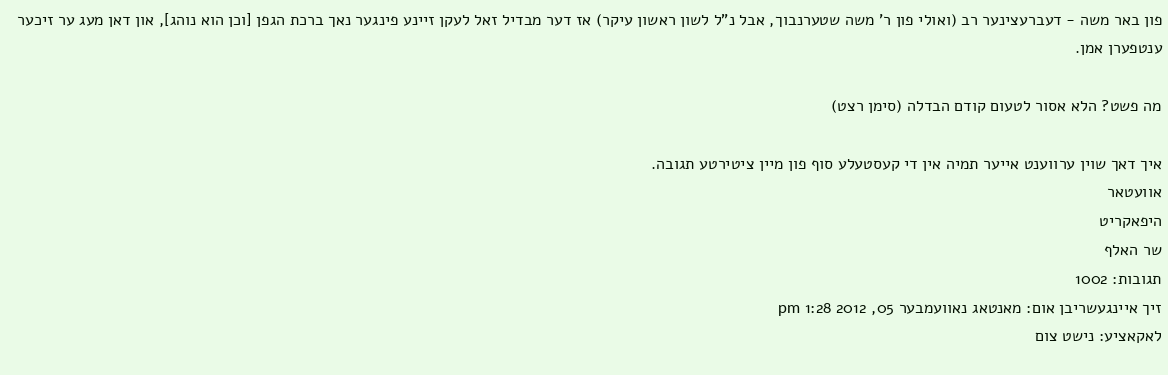פון באר משה - דעברעצינער רב (ואולי פון ר' משה שטערנבוך, אבל נ"ל לשון ראשון עיקר) אז דער מבדיל זאל לעקן זיינע פינגער נאך ברכת הגפן [וכן הוא נוהג], און דאן מעג ער זיכער ענטפערן אמן.

מה פשט? הלא אסור לטעום קודם הבדלה (סימן רצט)

איך דאך שוין ערווענט אייער תמיה אין די קעסטעלע סוף פון מיין ציטירטע תגובה.
אוועטאר
היפאקריט
שר האלף
תגובות: 1002
זיך איינגעשריבן אום: מאנטאג נאוועמבער 05, 2012 1:28 pm
לאקאציע: נישט צום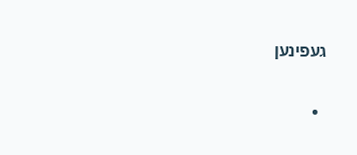געפינען

  •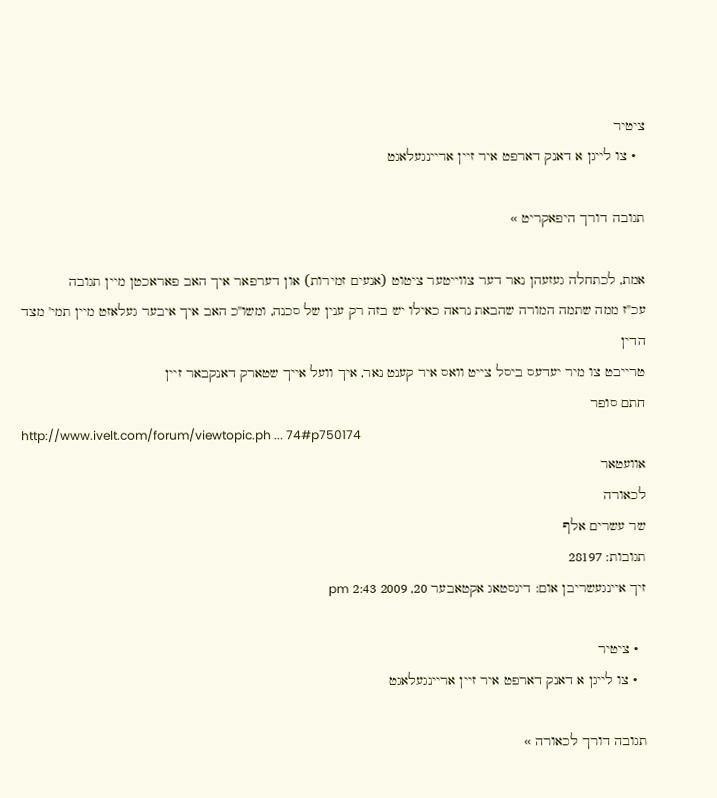ציטיר
  • צו לייגן א דאנק דארפט איר זיין אריינגעלאגט

תגובה דורך היפאקריט »

אמת, לכתחלה געזעהן נאר דער צווייטער ציטוט (אנעים זמירות) און דערפאר איך האב פאראכטן מיין תגובה
עכ"ז ממה שתמה המורה שהבאת נראה כאילו יש בזה רק ענין של סכנה, ומשו"כ האב איך איבער געלאזט מיין תמי' מצד הדין
טרייבט צו מיר יעדעס ביסל צייט וואס איר קענט נאר, איך וועל אייך שטארק דאנקבאר זיין
חתם סופר
http://www.ivelt.com/forum/viewtopic.ph ... 74#p750174
אוועטאר
לכאורה
שר עשרים אלף
תגובות: 28197
זיך איינגעשריבן אום: דינסטאג אקטאבער 20, 2009 2:43 pm

  • ציטיר
  • צו לייגן א דאנק דארפט איר זיין אריינגעלאגט

תגובה דורך לכאורה »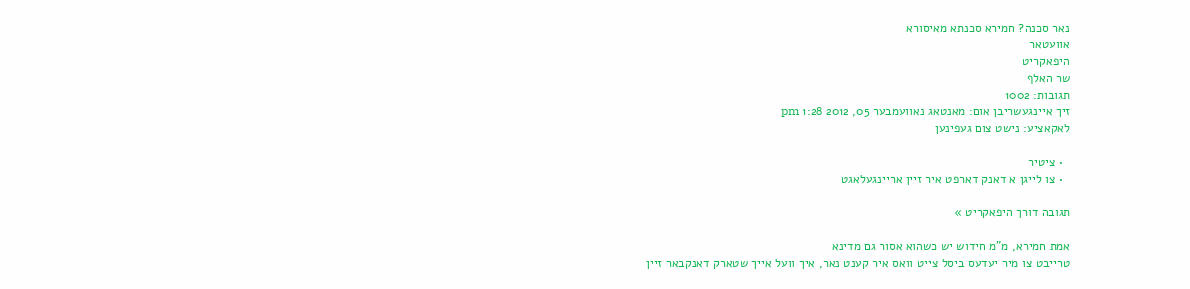נאר סכנה? חמירא סכנתא מאיסורא
אוועטאר
היפאקריט
שר האלף
תגובות: 1002
זיך איינגעשריבן אום: מאנטאג נאוועמבער 05, 2012 1:28 pm
לאקאציע: נישט צום געפינען

  • ציטיר
  • צו לייגן א דאנק דארפט איר זיין אריינגעלאגט

תגובה דורך היפאקריט »

אמת חמירא, מ"מ חידוש יש כשהוא אסור גם מדינא
טרייבט צו מיר יעדעס ביסל צייט וואס איר קענט נאר, איך וועל אייך שטארק דאנקבאר זיין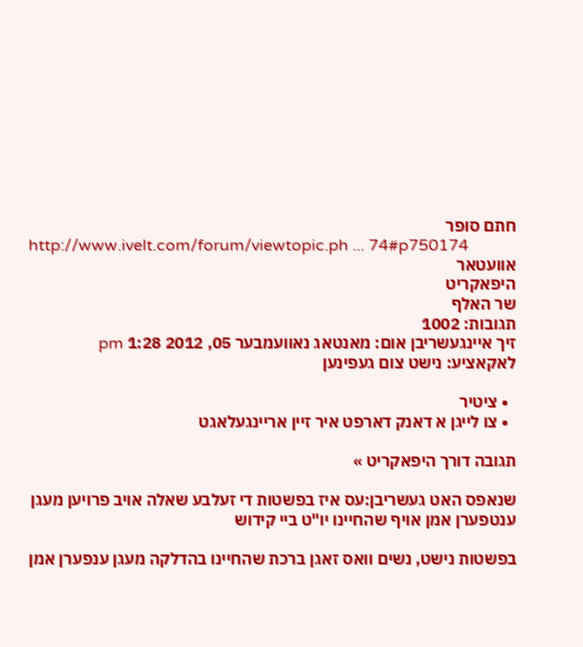חתם סופר
http://www.ivelt.com/forum/viewtopic.ph ... 74#p750174
אוועטאר
היפאקריט
שר האלף
תגובות: 1002
זיך איינגעשריבן אום: מאנטאג נאוועמבער 05, 2012 1:28 pm
לאקאציע: נישט צום געפינען

  • ציטיר
  • צו לייגן א דאנק דארפט איר זיין אריינגעלאגט

תגובה דורך היפאקריט »

שנאפס האט געשריבן:עס איז בפשטות די זעלבע שאלה אויב פרויען מעגן ענטפערן אמן אויף שהחיינו יו"ט ביי קידוש

בפשטות נישט, נשים וואס זאגן ברכת שהחיינו בהדלקה מעגן ענפערן אמן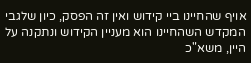אויף שהחיינו ביי קידוש ואין זה הפסק, כיון שלגבי המקדש השהחיינו הוא מעניין הקידוש ונתקנה על היין, משא"כ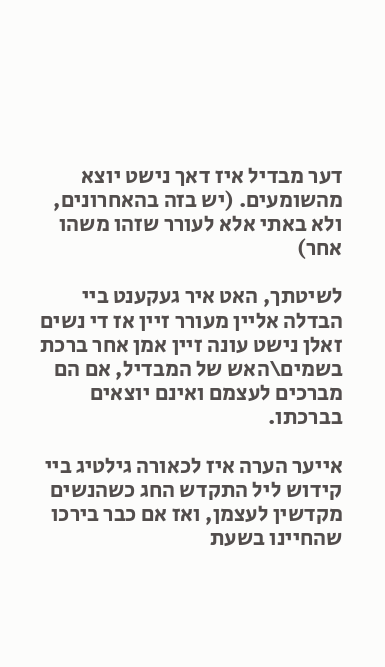דער מבדיל איז דאך נישט יוצא מהשומעים. (יש בזה בהאחרונים, ולא באתי אלא לעורר שזהו משהו אחר)

לשיטתך, האט איר געקענט ביי הבדלה אליין מעורר זיין אז די נשים זאלן נישט עונה זיין אמן אחר ברכת בשמים\האש של המבדיל, אם הם מברכים לעצמם ואינם יוצאים בברכתו.

אייער הערה איז לכאורה גילטיג ביי קידוש ליל התקדש החג כשהנשים מקדשין לעצמן, ואז אם כבר בירכו שהחיינו בשעת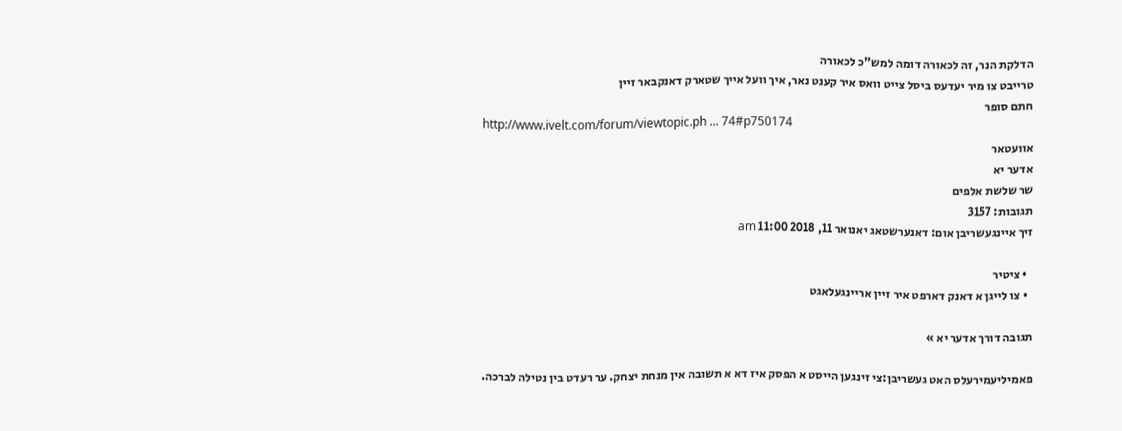הדלקת הנר, זה לכאורה דומה למש"כ לכאורה
טרייבט צו מיר יעדעס ביסל צייט וואס איר קענט נאר, איך וועל אייך שטארק דאנקבאר זיין
חתם סופר
http://www.ivelt.com/forum/viewtopic.ph ... 74#p750174
אוועטאר
אדער יא
שר שלשת אלפים
תגובות: 3157
זיך איינגעשריבן אום: דאנערשטאג יאנואר 11, 2018 11:00 am

  • ציטיר
  • צו לייגן א דאנק דארפט איר זיין אריינגעלאגט

תגובה דורך אדער יא »

פאמיליעמירעלס האט געשריבן:צי זינגען הייסט א הפסק איז דא א תשובה אין מנחת יצחק. ער רעדט בין נטילה לברכה.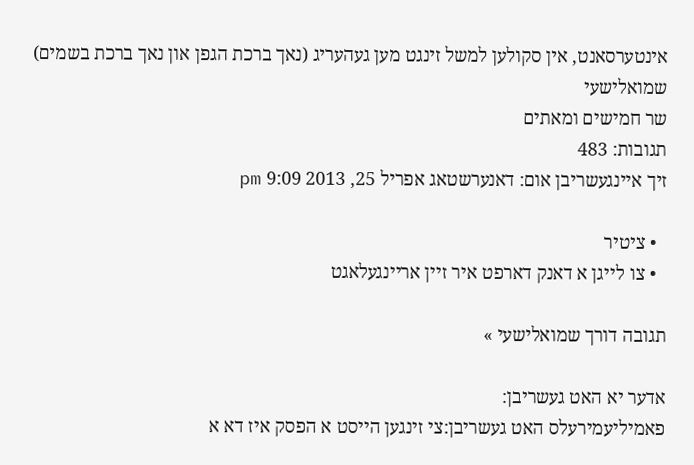אינטערסאנט, אין סקולען למשל זינגט מען געהעריג (נאך ברכת הגפן און נאך ברכת בשמים)
שמואלישעי
שר חמישים ומאתים
תגובות: 483
זיך איינגעשריבן אום: דאנערשטאג אפריל 25, 2013 9:09 pm

  • ציטיר
  • צו לייגן א דאנק דארפט איר זיין אריינגעלאגט

תגובה דורך שמואלישעי »

אדער יא האט געשריבן:
פאמיליעמירעלס האט געשריבן:צי זינגען הייסט א הפסק איז דא א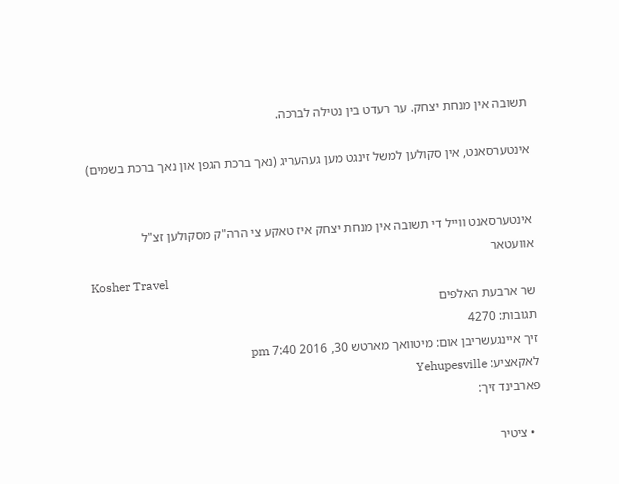תשובה אין מנחת יצחק. ער רעדט בין נטילה לברכה.

אינטערסאנט, אין סקולען למשל זינגט מען געהעריג (נאך ברכת הגפן און נאך ברכת בשמים)


אינטערסאנט ווייל די תשובה אין מנחת יצחק איז טאקע צי הרה"ק מסקולען זצ"ל
אוועטאר
Kosher Travel
שר ארבעת האלפים
תגובות: 4270
זיך איינגעשריבן אום: מיטוואך מארטש 30, 2016 7:40 pm
לאקאציע: Yehupesville
פארבינד זיך:

  • ציטיר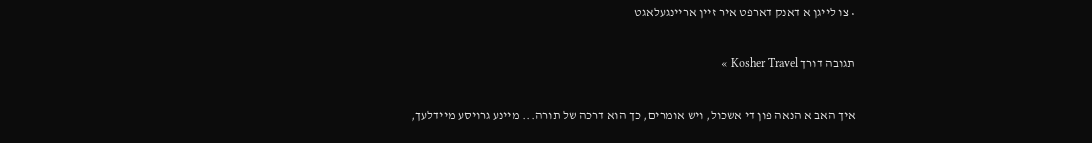• צו לייגן א דאנק דארפט איר זיין אריינגעלאגט

תגובה דורך Kosher Travel »

איך האב א הנאה פון די אשכול, ויש אומרים, כך הוא דרכה של תורה... מיינע גרויסע מיידלעך,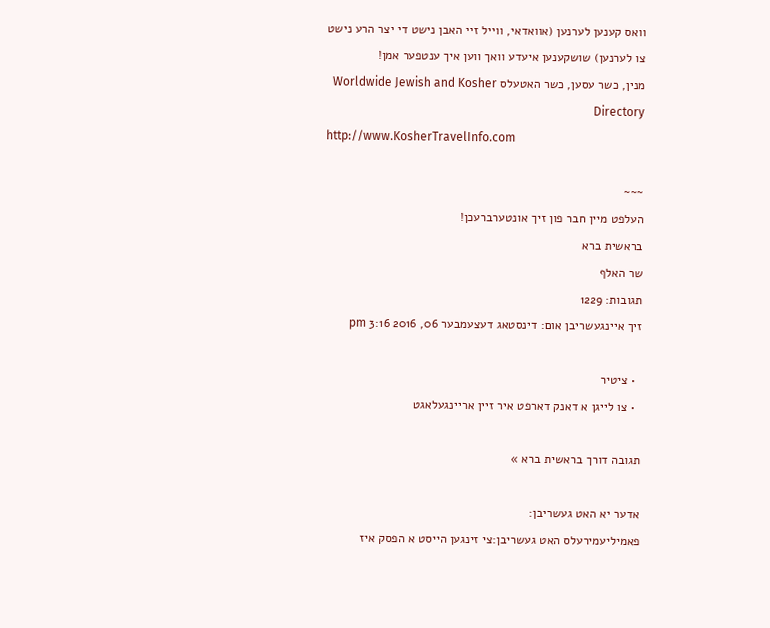וואס קענען לערנען (אוואדאי, ווייל זיי האבן נישט די יצר הרע נישט צו לערנען) שושקענען איעדע וואך ווען איך ענטפער אמן!
מנין, כשר עסען, כשר האטעלס Worldwide Jewish and Kosher Directory
http://www.KosherTravelInfo.com

~~~
העלפט מיין חבר פון זיך אונטערברעכן!
בראשית ברא
שר האלף
תגובות: 1229
זיך איינגעשריבן אום: דינסטאג דעצעמבער 06, 2016 3:16 pm

  • ציטיר
  • צו לייגן א דאנק דארפט איר זיין אריינגעלאגט

תגובה דורך בראשית ברא »

אדער יא האט געשריבן:
פאמיליעמירעלס האט געשריבן:צי זינגען הייסט א הפסק איז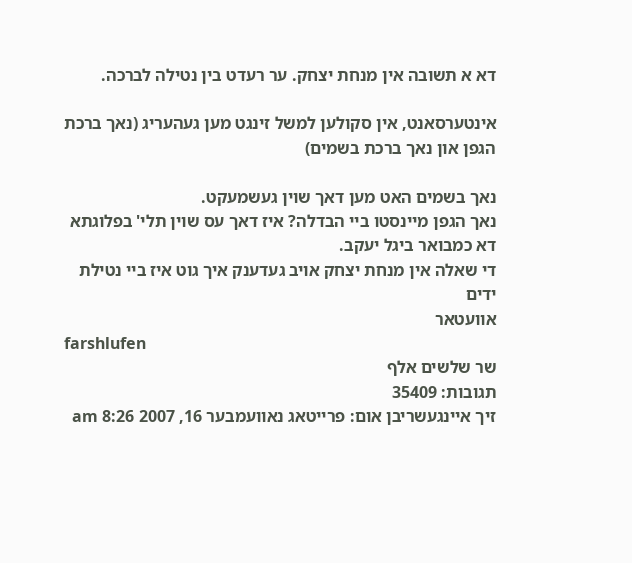דא א תשובה אין מנחת יצחק. ער רעדט בין נטילה לברכה.

אינטערסאנט, אין סקולען למשל זינגט מען געהעריג (נאך ברכת הגפן און נאך ברכת בשמים)

נאך בשמים האט מען דאך שוין געשמעקט.
נאך הגפן מיינסטו ביי הבדלה? איז דאך עס שוין תלי' בפלוגתא דא כמבואר ביגל יעקב.
די שאלה אין מנחת יצחק אויב געדענק איך גוט איז ביי נטילת ידים
אוועטאר
farshlufen
שר שלשים אלף
תגובות: 35409
זיך איינגעשריבן אום: פרייטאג נאוועמבער 16, 2007 8:26 am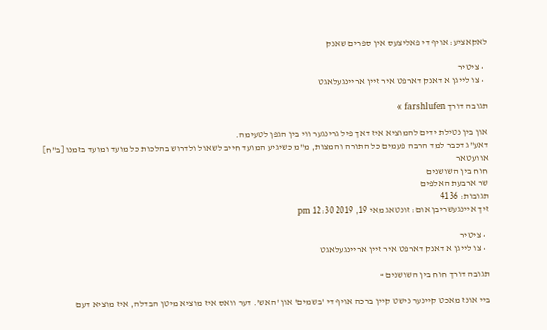לאקאציע: אויף די פאליצעס אין ספרים שאנק

  • ציטיר
  • צו לייגן א דאנק דארפט איר זיין אריינגעלאגט

תגובה דורך farshlufen »

און בין נטילת ידים להמוציא איז דאך פיל גרינגער ווי בין הגפן לטעימה.
דאע"ג דכבר למד הרבה פעמים כל התורה והמצות, מ"מ כשיגיע המועד חייב לשאול ולדרוש בהלכות כל מועד ומועד בזמנו [ב"ח]
אוועטאר
חוח בין השושנים
שר ארבעת האלפים
תגובות: 4136
זיך איינגעשריבן אום: זונטאג מאי 19, 2019 12:30 pm

  • ציטיר
  • צו לייגן א דאנק דארפט איר זיין אריינגעלאגט

תגובה דורך חוח בין השושנים »

ביי אונז מאכט קיינער נישט קיין ברכה אויף די 'בשמים' און 'האש'. דער וואס איז מוציא מיטן הבדלה, איז מוציא דעם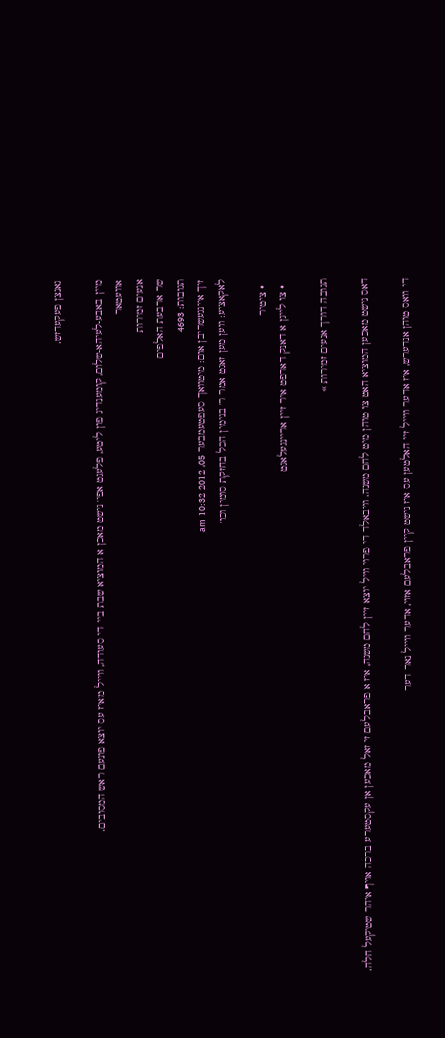גאנצן פעקעדזש.

מיין באבע-לעיהא-שלום, קומענדיג פון ליטע, פלעגט אפי' נישט מאכן א המוציא שבת ביי די סעודה, ווייל מ'איז עס יוצא פונעם ראש המסובים.
אוועטאר
אנעים זמירות
שר ארבעת האלפים
תגובות: 4693
זיך איינגעשריבן אום: מיטוואך סעפטעמבער 05, 2012 10:32 am
לאקאציע: ווען מען זאגט אמר ר' בנימין הכל בחזקת סומין וכו'

  • ציטיר
  • צו לייגן א דאנק דארפט איר זיין אריינגעלאגט

תגובה דורך אנעים זמירות »

דאס נישט מאכען המוציא האט צו טוהן מיט לחם משנה. וויבאלד די פרוי וויל יוצא זיין לחם משנה, איז א פראבלעם זי זאל מאכען אן עקסטערע ברכה אויף איהר שטיקעל חלה.

די וואס טוהן אנדערש, איז אדער ווייל זיי האלטען עס איז נישט קיין פראבלעם אזוי, אדער ווייל נאר דער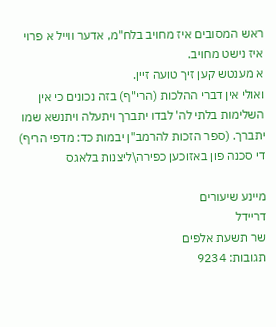ראש המסובים איז מחויב בלח"מ, אדער ווייל א פרוי איז נישט מחויב.
א מענטש קען זיך טועה זיין.
ואולי אין דברי ההלכות (הרי"ף) בזה נכונים כי אין השלימות בלתי לה' לבדו יתברך ויתעלה ויתנשא שמו יתברך. (ספר הזכות להרמב"ן יבמות כד: מדפי הריף)
די סכנה פון באזוכען כפירה\ליצנות בלאגס

מיינע שיעורים
דריידל
שר תשעת אלפים
תגובות: 9234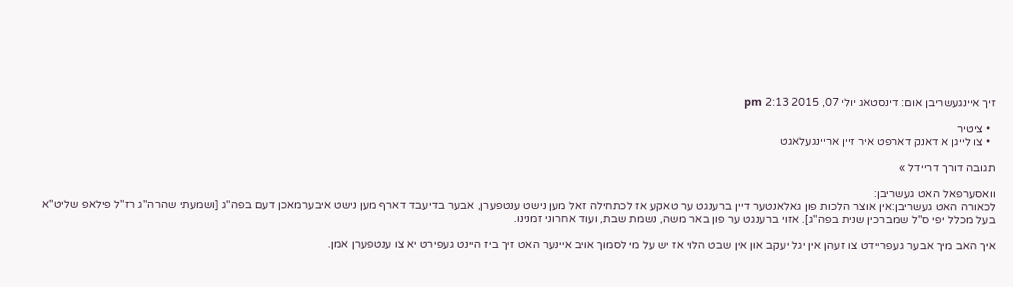זיך איינגעשריבן אום: דינסטאג יולי 07, 2015 2:13 pm

  • ציטיר
  • צו לייגן א דאנק דארפט איר זיין אריינגעלאגט

תגובה דורך דריידל »

וואסערפאל האט געשריבן:
לכאורה האט געשריבן:אין אוצר הלכות פון גאלאנטער דיין ברענגט ער טאקע אז לכתחילה זאל מען נישט ענטפערן, אבער בדיעבד דארף מען נישט איבערמאכן דעם בפה"ג [ושמעתי שהרה"ג רז"ל פילאפ שליט"א בעל מכלל יפי ס"ל שמברכין שנית בפה"ג]. אזוי ברענגט ער פון באר משה, נשמת שבת, ועוד אחרוני זמנינו.

איך האב מיך אבער געפריידט צו זעהן אין יגל יעקב און אין שבט הלוי אז יש על מי לסמוך אויב איינער האט זיך ביז היינט געפירט יא צו ענטפערן אמן.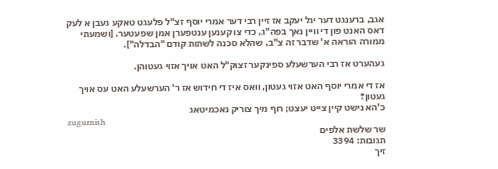אגב, ברענגט דער יגל יעקב אז זיין רבי דער אמרי יוסף זצ"ל פלעגט טאקע געבן א לעק דאס האנט פון די וויין נאך בפה"ג, כדי צו קענען ענטפערן אמן שפעטער. [ושמעתי ממורה הוראה א' שדבר זה צ"ב, שהלא סכנה לשתות קודם "הבדלה"].

געהערט אז רבי הערשעלע ספינקער זצוק"ל האט אויך אזוי געטוהן.

אז די אמרי יוסף האט אזוי געטון, וואס איז די חידוש אז ר' הערשעלע האט עס אויך געטון?
כ'הא נישט קיין צייט יעצט; רוף מיך צוריק נאכמיטאג
zugurnish
שר שלשת אלפים
תגובות: 3394
זיך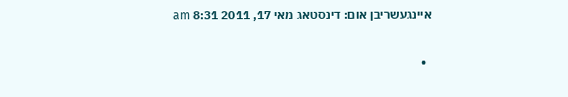איינגעשריבן אום: דינסטאג מאי 17, 2011 8:31 am

  •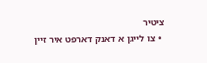ציטיר
  • צו לייגן א דאנק דארפט איר זיין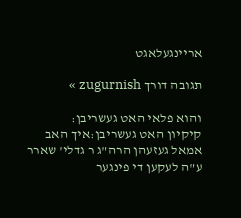אריינגעלאגט

תגובה דורך zugurnish »

והוא פלאי האט געשריבן:
קיקיון האט געשריבן:איך האב אמאל געזעהן הרה"ג ר גדלי' שארר ע"ה לעקען די פינגער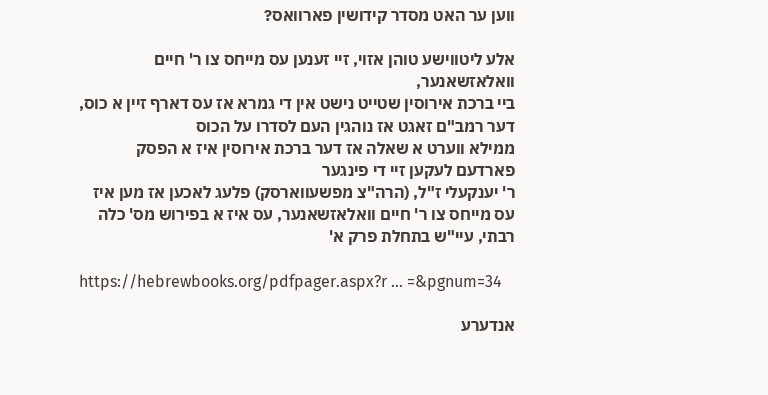ווען ער האט מסדר קידושין פארוואס?

אלע ליטווישע טוהן אזוי, זיי זענען עס מייחס צו ר' חיים וואלאזשאנער,
ביי ברכת אירוסין שטייט נישט אין די גמרא אז עס דארף זיין א כוס, דער רמב"ם זאגט אז נוהגין העם לסדרו על הכוס
ממילא ווערט א שאלה אז דער ברכת אירוסין איז א הפסק
פארדעם לעקען זיי די פינגער
ר' יענקעלי ז"ל, (הרה"צ מפשעווארסק) פלעג לאכען אז מען איז עס מייחס צו ר' חיים וואלאזשאנער, עס איז א בפירוש מס' כלה רבתי, עיי"ש בתחלת פרק א'

https://hebrewbooks.org/pdfpager.aspx?r ... =&pgnum=34

אנדערע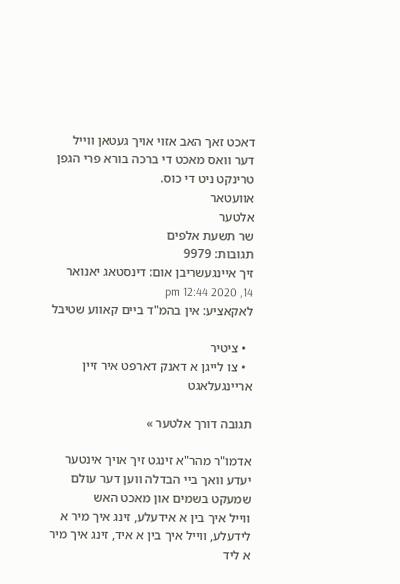דאכט זאך האב אזוי אויך געטאן ווייל דער וואס מאכט די ברכה בורא פרי הגפן טרינקט ניט די כוס.
אוועטאר
אלטער
שר תשעת אלפים
תגובות: 9979
זיך איינגעשריבן אום: דינסטאג יאנואר 14, 2020 12:44 pm
לאקאציע: אין בהמ"ד ביים קאווע שטיבל

  • ציטיר
  • צו לייגן א דאנק דארפט איר זיין אריינגעלאגט

תגובה דורך אלטער »

אדמו"ר מהר"א זינגט זיך אויך אינטער יעדע וואך ביי הבדלה ווען דער עולם שמעקט בשמים און מאכט האש
ווייל איך בין א אידעלע, זינג איך מיר א לידעלע, ווייל איך בין א איד, זינג איך מיר א ליד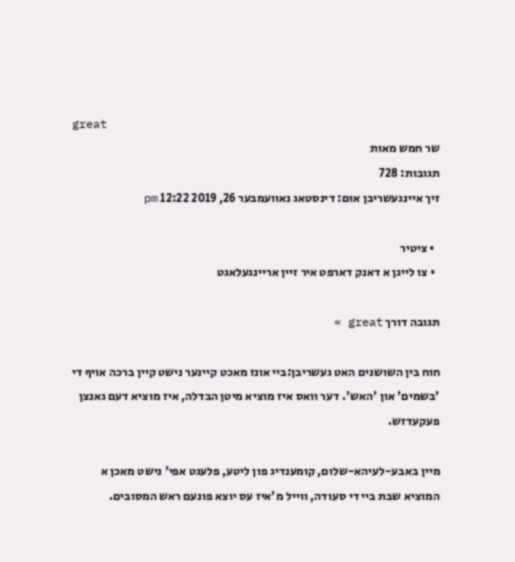great
שר חמש מאות
תגובות: 728
זיך איינגעשריבן אום: דינסטאג נאוועמבער 26, 2019 12:22 pm

  • ציטיר
  • צו לייגן א דאנק דארפט איר זיין אריינגעלאגט

תגובה דורך great »

חוח בין השושנים האט געשריבן:ביי אונז מאכט קיינער נישט קיין ברכה אויף די 'בשמים' און 'האש'. דער וואס איז מוציא מיטן הבדלה, איז מוציא דעם גאנצן פעקעדזש.

מיין באבע-לעיהא-שלום, קומענדיג פון ליטע, פלעגט אפי' נישט מאכן א המוציא שבת ביי די סעודה, ווייל מ'איז עס יוצא פונעם ראש המסובים.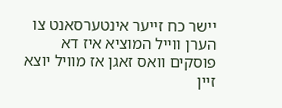יישר כח זייער אינטערסאנט צו הערן ווייל המוציא איז דא פוסקים וואס זאגן אז מוויל יוצא זיין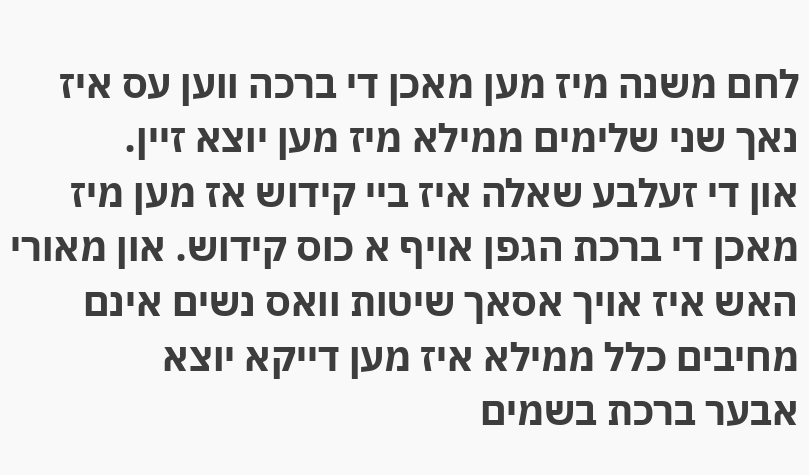לחם משנה מיז מען מאכן די ברכה ווען עס איז נאך שני שלימים ממילא מיז מען יוצא זיין.
און די זעלבע שאלה איז ביי קידוש אז מען מיז מאכן די ברכת הגפן אויף א כוס קידוש. און מאורי האש איז אויך אסאך שיטות וואס נשים אינם מחיבים כלל ממילא איז מען דייקא יוצא
אבער ברכת בשמים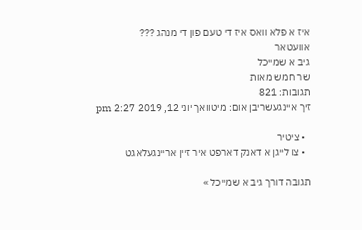איז א פלא וואס איז די טעם פון די מנהג ???
אוועטאר
גיב א שמייכל
שר חמש מאות
תגובות: 821
זיך איינגעשריבן אום: מיטוואך יוני 12, 2019 2:27 pm

  • ציטיר
  • צו לייגן א דאנק דארפט איר זיין אריינגעלאגט

תגובה דורך גיב א שמייכל »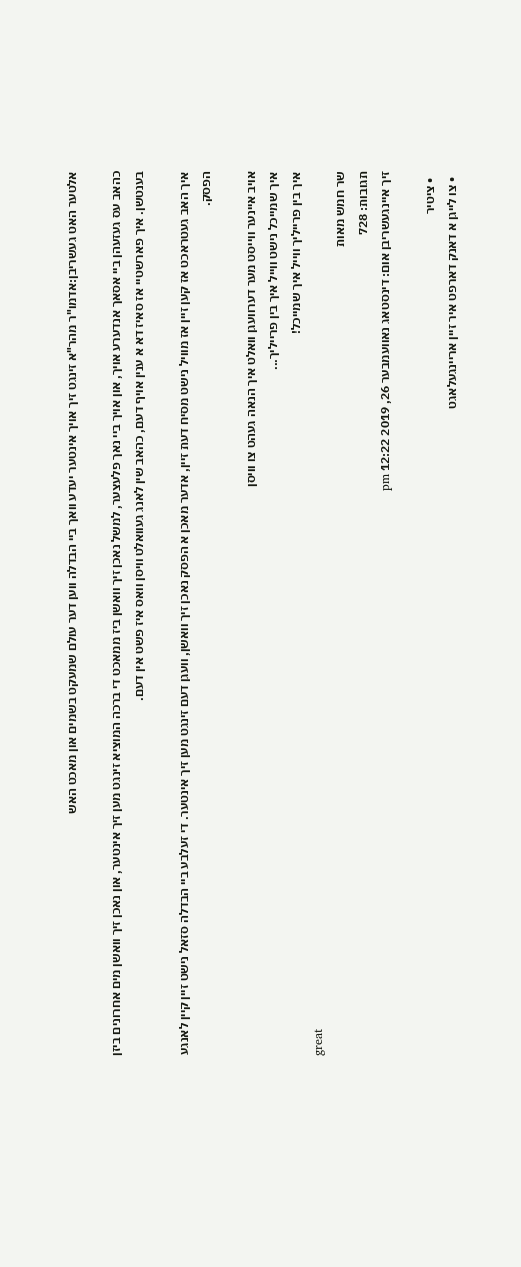אלטער האט געשריבן:אדמו"ר מהר"א זינגט זיך אויך אינטער יעדע וואך ביי הבדלה ווען דער עולם שמעקט בשמים און מאכט האש

כהאב עס געזעהן ביי אסאך אנדערע אויך, און אויך ביי נאך פלעצער, למשל נאכן זיך וואשן ביז ממאכט די ברכה המוציא זינגט מען זיך אינטער, און נאכן זיך וואשן מים אחרונים ביזן בענטשן. איך פארשטיי אז סאיז דא א ענין אויף דעם, כהאב שין לאנג געוואלט וויסן וואס איז פשט אין דעם.

איך האב געטראכט אז קען זיין אז מוויל נישט מסיח דעת זיין, אדער מאכן א הפסק נאכן זיך וואשן, וועגן דעם זינגט מען זיך אינטער. די זעלבע ביי הבדלה סזאל נישט זיין קיין לאנגע הפסק.

אויב איינער ווייסט מער דערוועגן וואלט איך הנאה געהט צו וויסן
איך שמייכל נישט ווייל איך בין פרייליך...
איך בין פרייליך ווייל איך שמייכל!
great
שר חמש מאות
תגובות: 728
זיך איינגעשריבן אום: דינסטאג נאוועמבער 26, 2019 12:22 pm

  • ציטיר
  • צו לייגן א דאנק דארפט איר זיין אריינגעלאגט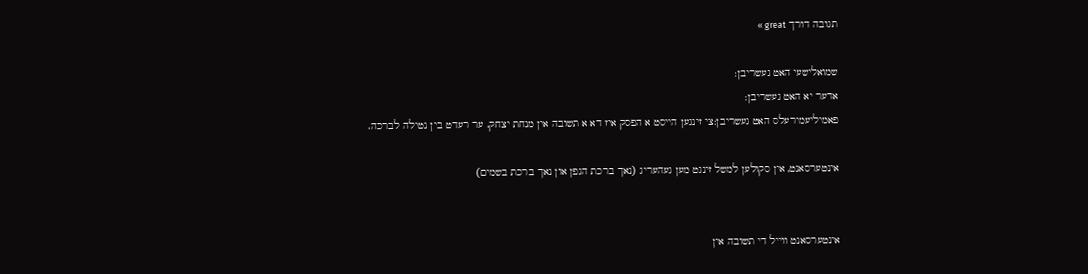תגובה דורך great »

שמואלישעי האט געשריבן:
אדער יא האט געשריבן:
פאמיליעמירעלס האט געשריבן:צי זינגען הייסט א הפסק איז דא א תשובה אין מנחת יצחק. ער רעדט בין נטילה לברכה.

אינטערסאנט, אין סקולען למשל זינגט מען געהעריג (נאך ברכת הגפן און נאך ברכת בשמים)


אינטערסאנט ווייל די תשובה אין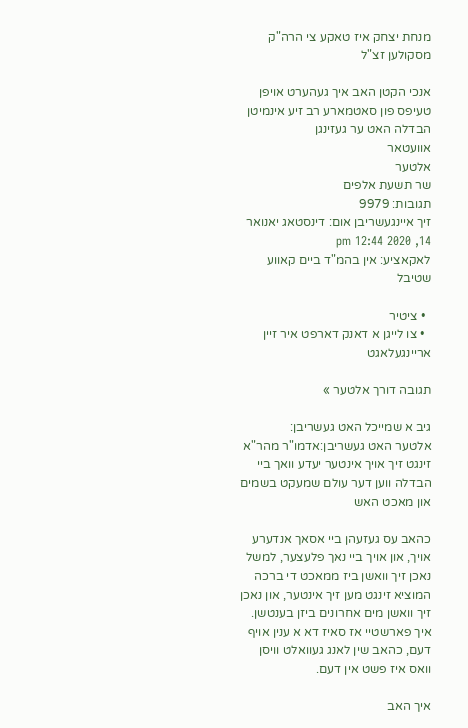מנחת יצחק איז טאקע צי הרה"ק מסקולען זצ"ל

אנכי הקטן האב איך געהערט אויפן טעיפס פון סאטמארע רב זיע אינמיטן הבדלה האט ער געזינגן
אוועטאר
אלטער
שר תשעת אלפים
תגובות: 9979
זיך איינגעשריבן אום: דינסטאג יאנואר 14, 2020 12:44 pm
לאקאציע: אין בהמ"ד ביים קאווע שטיבל

  • ציטיר
  • צו לייגן א דאנק דארפט איר זיין אריינגעלאגט

תגובה דורך אלטער »

גיב א שמייכל האט געשריבן:
אלטער האט געשריבן:אדמו"ר מהר"א זינגט זיך אויך אינטער יעדע וואך ביי הבדלה ווען דער עולם שמעקט בשמים און מאכט האש

כהאב עס געזעהן ביי אסאך אנדערע אויך, און אויך ביי נאך פלעצער, למשל נאכן זיך וואשן ביז ממאכט די ברכה המוציא זינגט מען זיך אינטער, און נאכן זיך וואשן מים אחרונים ביזן בענטשן. איך פארשטיי אז סאיז דא א ענין אויף דעם, כהאב שין לאנג געוואלט וויסן וואס איז פשט אין דעם.

איך האב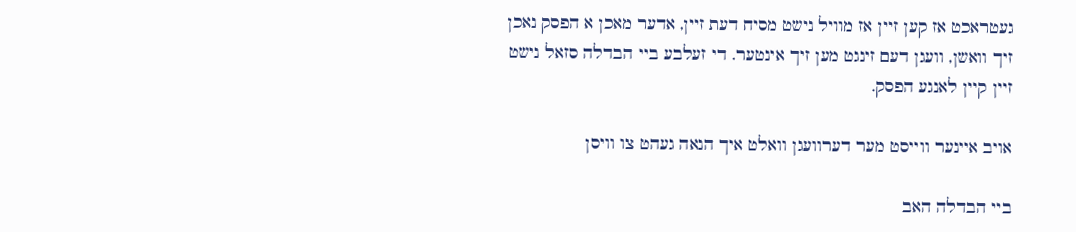געטראכט אז קען זיין אז מוויל נישט מסיח דעת זיין, אדער מאכן א הפסק נאכן זיך וואשן, וועגן דעם זינגט מען זיך אינטער. די זעלבע ביי הבדלה סזאל נישט זיין קיין לאנגע הפסק.

אויב איינער ווייסט מער דערוועגן וואלט איך הנאה געהט צו וויסן

ביי הבדלה האב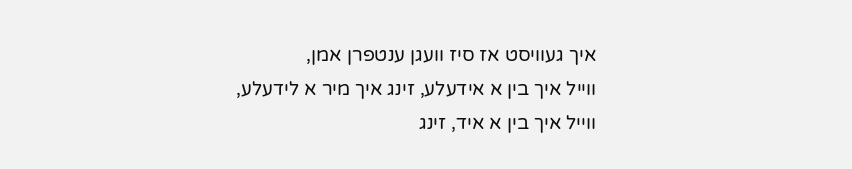איך געוויסט אז סיז וועגן ענטפרן אמן,
ווייל איך בין א אידעלע, זינג איך מיר א לידעלע, ווייל איך בין א איד, זינג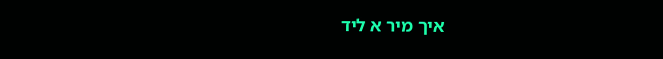איך מיר א ליד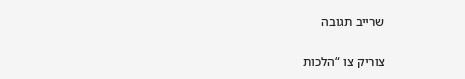שרייב תגובה

צוריק צו “הלכות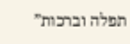תפלה וברכות”